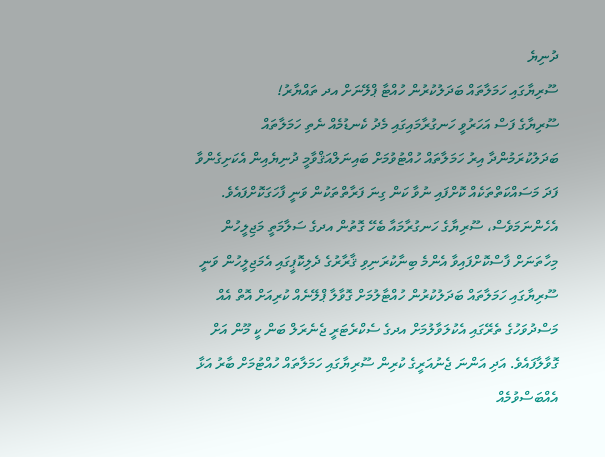ދުނިޔެ
ސޫރިޔާގައި ހަމަލާތައް ބަދަލުކުރުން ހުއްޓާ ޕްލޭނަށް އދ ތައްޔާރު!
ސޫރިޔާގެ ފަސް އަހަރުވީ ހަނގުރާމައިގައި މެދު ކެނޑުމެއް ނެތި ހަމަލާތައް ބަދަލުކުރަމުންދާ އިރު ހަމަލާތައް ހުއްޓުވުމަށް ބައިނަލްއަޤްވާމީ ދުނިޔެއިން އެކަށިގެންވާ ފަދަ މަސައްކަތްތަކެއް ކޮށްފައި ނުވާ ކަން ގިނަ ފަރާތްތަކުން ވަނީ ފާހަގަކޮށްފައެވެ. އެހެންނަމަވެސް، ސޫރިޔާގެ ހަނގުރާމައާ ބެހޭ ގޮތުން އދގެ ސަލާމަތީ މަޖިލީހުން މިހާތަނަށް ފާސްކޮށްފައިވާ އެންމެ ބިނާކުރަނިވި ޤާރާރުގެ ދެލިކޮޕީގައި އެމަޖިލީހުން ވަނީ ސޫރިޔާގައި ހަމަލާތައް ބަދަލުކުރުން ހުއްޓާލުމަށް ގޮވާލާ ޕްލޭނެއް ކުރިއަށް އޮތް އެއް މަސްދުވަހުގެ ތެރޭގައި އެކުލަވާލުމަށް އދގެ ސެކްރެޓަރީ ޖެނެރަލް ބަން ކީ މޫން އަށް ގޮވާލާފައެވެ. އަދި އަންނަ ޖެނުއަރީގެ ކުރިން ސޫރިޔާގައި ހަމަލާތައް ހުއްޓުމަށް ބާރު އަޅާ އެއްބަސްވުމެއް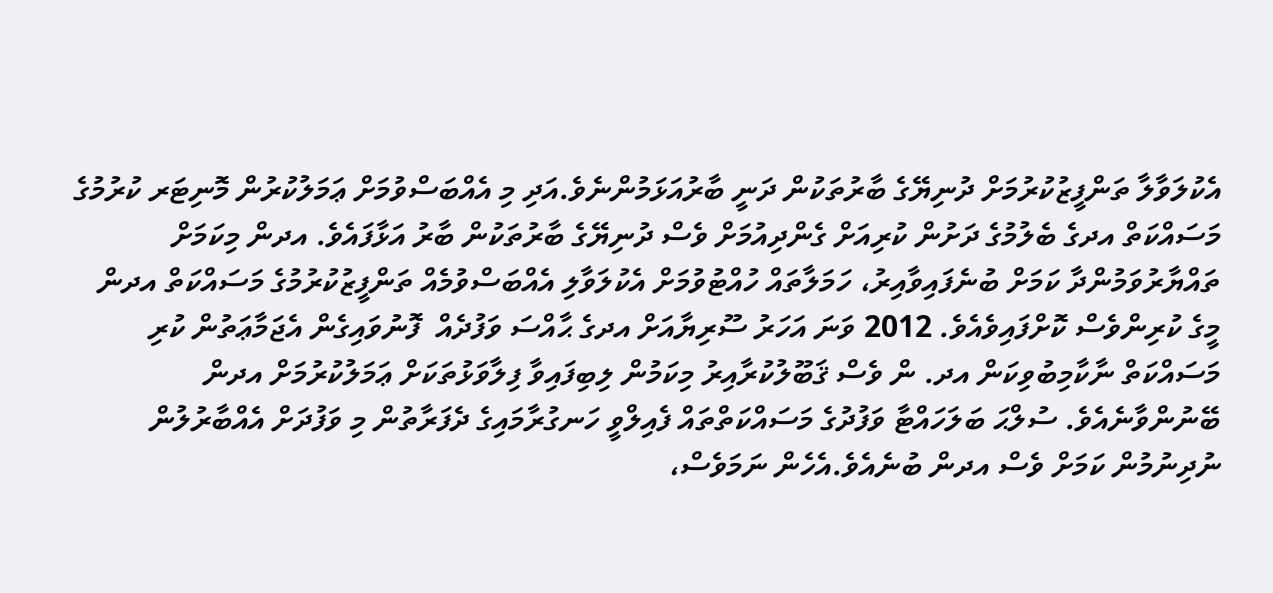އެކުލަވާލާ ތަންފީޒުކުރުމަށް ދުނިޔޭގެ ބާރުތަކުން ދަނީ ބާރުއަޅަމުންނެވެ.އަދި މި އެއްބަސްވުމަށް ޢަމަލުކުރުން މޮނިޓަރ ކުރުމުގެ މަސައްކަތް އދގެ ބެލުމުގެ ދަށުން ކުރިއަށް ގެންދިއުމަށް ވެސް ދުނިޔޭގެ ބާރުތަކުން ބާރު އަޅާފައެވެ. އދން މިކަމަށް ތައްޔާރުވަމުންދާ ކަމަށް ބުނެފައިވާއިރު، ހަމަލާތައް ހުއްޓުވުމަށް އެކުލަވާލި އެއްބަސްވުމެއް ތަންފީޒުކުރުމުގެ މަސައްކަތް އދން މީގެ ކުރިންވެސް ކޮށްފައިވެއެވެ. 2012 ވަނަ އަހަރު ސޫރިޔާއަށް އދގެ ޙާއްސަ ވަފުދެއް  ފޮނުވައިގެން އެޖަމާޢަތުން ކުރި މަސައްކަތް ނާކާމިބުވިކަން އދ. ން ވެސް ޤަބޫލުކުރާއިރު މިކަމުން ލިބިފައިވާ ފިލާވަޅުތަކަށް ޢަމަލުކުރުމަށް އދން ބޭނުންވާނެއެވެ. ސުލްޙަ ބަލަހައްޓާ ވަފުދުގެ މަސައްކަތްތައް ފެއިލްވީ ހަނގުރާމައިގެ ދެފަރާތުން މި ވަފުދަށް އެއްބާރުލުން ނުދިނުމުން ކަމަށް ވެސް އދން ބުނެއެވެ.އެހެން ނަމަވެސް،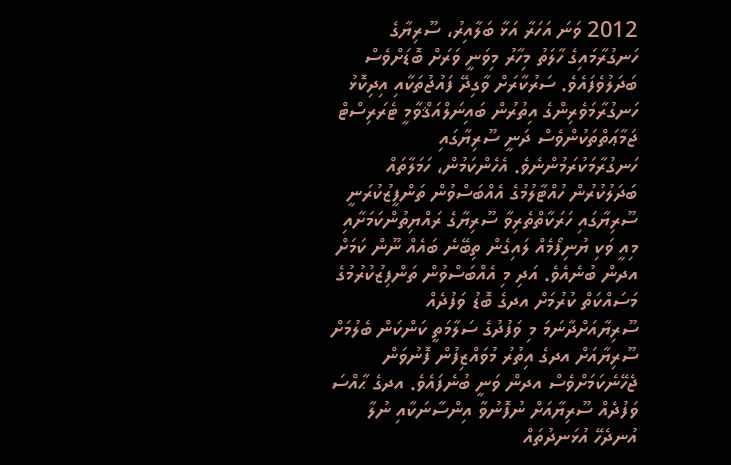2012 ވަނަ އަހަރާ އަޅާ ބަލާއިރު، ސޫރިޔާގެ ހަނގުރާމައިގެ ހާލަތު މިހާރު މިވަނީ ވަރަށް ބޮޑަށްވެސް ބަދަލުވެފައެވެ. ސަރުކާރަށް ވާގިދޭ ފައުޖުތަކާއި އިދިކޮޅު ހަނގުރާމަވެރިންގެ އިތުރުން ބައިނަލްއަޤްވާމީ ޓެރަރިސްޓް ޖަމާޢަތްތަކުންވެސް ދަނީ ސޫރިޔާގައި ހަނގުރާމަކުރަމުންނެވެ. އެހެންކަމުން، ހަމަލާތައް ބަދަލުކުރުން ހުއްޓާލުމުގެ އެއްބަސްވުން ތަންފީޒުކުރަނީ ސޫރިޔާގައި ހަރަކާތްތެރިވާ ސޫރިޔާގެ ރައްޔިތުންކަމަށާއި މިއީ ވަކި ޔުނިފޯމެއް ލައިގެން ތިބޭނެ ބައެއް ނޫން ކަމަށް އދން ބުނެއެވެ. އަދި މި އެއްބަސްވުން ތަންފިޒުކުރުމުގެ މަސައްކަތް ކުރުމަށް އދގެ ބޮޑު ވަފުދެއް ސޫރިޔާއަށްދާނަމަ މި ވަފުދުގެ ސަލާމަތީ ކަންކަން ބެލުމަށް ސޫރިޔާއަށް އދގެ އިތުރު މުވައްޒިފުން ފޮނުވަން ޖެހޭނެކަމަށްވެސް އދން ވަނީ ބުނެފައެވެ. އދގެ ޙާއްސަ ވަފުދެއް ސޫރިޔާއަށް ނުފޮނުވާ އިންސާނަކާއި ނުލާ އުނދެހޭ އުޅަނދުތައް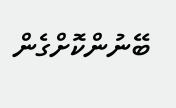ބޭނުންކޮށްގެން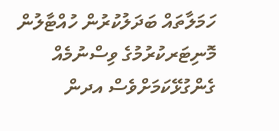ހަމަލާތައް ބަދަލުކުރުން ހުއްޓާލުން މޮނިޓަރކުރުމުގެ ވިސްނުމެއް ގެންގުޅޭކަމަށްވެސް އދން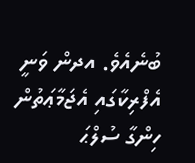ބުނެއެވެ. އދން ވަނީ އެފްރިކާގައި އެޖަމާޢަތުން ހިންގާ ސުލްޙަ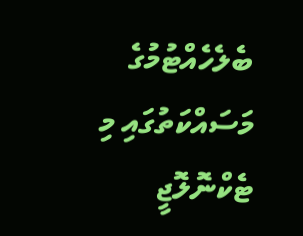ބެލެހެއްޓުމުގެ މަސައްކަތުގައި މި ޓެކްނޮލޮޖީ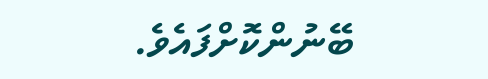ބޭނުންކޮށްފައެވެ.